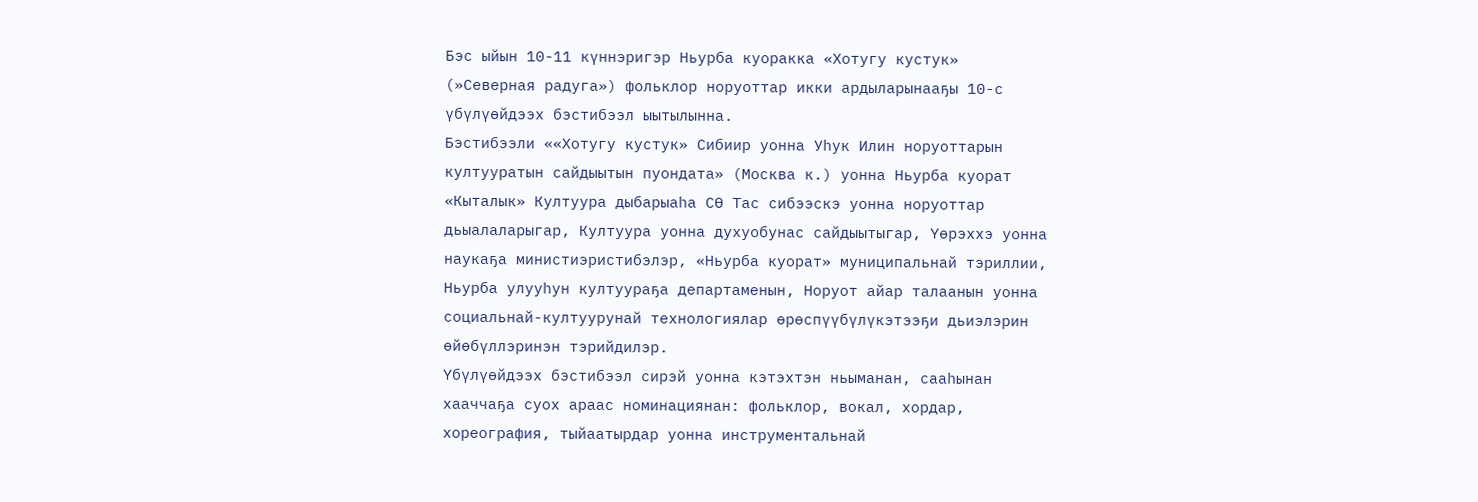Бэс ыйын 10-11 күннэригэр Ньурба куоракка «Хотугу кустук» (»Северная радуга») фольклор норуоттар икки ардыларынааҕы 10-с үбүлүөйдээх бэстибээл ыытылынна.
Бэстибээли ««Хотугу кустук» Сибиир уонна Уһук Илин норуоттарын култууратын сайдыытын пуондата» (Москва к.) уонна Ньурба куорат «Кыталык» Култуура дыбарыаһа СӨ Тас сибээскэ уонна норуоттар дьыалаларыгар, Култуура уонна духуобунас сайдыытыгар, Үөрэххэ уонна наукаҕа министиэристибэлэр, «Ньурба куорат» муниципальнай тэриллии, Ньурба улууһун култуураҕа департаменын, Норуот айар талаанын уонна социальнай-култуурунай технологиялар өрөспүүбүлүкэтээҕи дьиэлэрин өйөбүллэринэн тэрийдилэр.
Үбүлүөйдээх бэстибээл сирэй уонна кэтэхтэн ньыманан, сааһынан хааччаҕа суох араас номинациянан: фольклор, вокал, хордар, хореография, тыйаатырдар уонна инструментальнай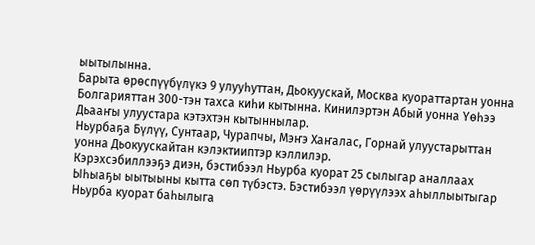ыытылынна.
Барыта өрөспүүбүлүкэ 9 улууһуттан, Дьокуускай, Москва куораттартан уонна Болгарияттан 300-тэн тахса киһи кытынна. Кинилэртэн Абый уонна Үөһээ Дьааҥы улуустара кэтэхтэн кытыннылар.
Ньурбаҕа Бүлүү, Сунтаар, Чурапчы, Мэҥэ Хаҥалас, Горнай улуустарыттан уонна Дьокуускайтан кэлэктииптэр кэллилэр.
Кэрэхсэбиллээҕэ диэн, бэстибээл Ньурба куорат 25 сылыгар аналлаах Ыһыаҕы ыытыыны кытта сөп түбэстэ. Бэстибээл үөрүүлээх аһыллыытыгар Ньурба куорат баһылыга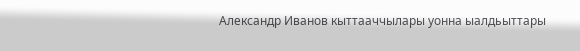Александр Иванов кыттааччылары уонна ыалдьыттары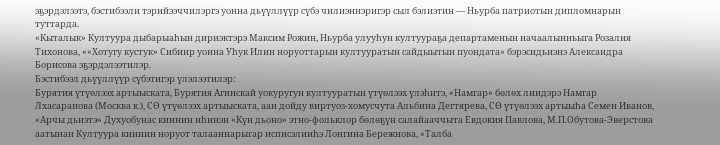эҕэрдэлээтэ, бэстибээли тэрийээччилэргэ уонна дьүүллүүр сүбэ чилиэннэригэр сыл бэлиэтин — Ньурба патриотын дипломнарын туттарда.
«Кыталык» Култуура дыбарыаһын дириэктэрэ Максим Рожин, Ньурба улууһун култуураҕа департаменын начаалынньыга Розалия Тихонова, ««Хотугу кустук» Сибиир уонна Уһук Илин норуоттарын култууратын сайдыытын пуондата» бэрэсидьиэнэ Александра Борисова эҕэрдэлээтилэр.
Бэстибээл дьүүллүүр сүбэтигэр үлэлээтилэр:
Бурятия үтүөлээх артыыската, Бурятия Агинскай уокуругун култууратын үтүөлээх үлэһитэ, «Намгар» бөлөх лиидэрэ Намгар Лхасаранова (Москва к.), СӨ үтүөлээх артыыската, аан дойду виртуоз-хомусчута Альбина Дегтярева, СӨ үтүөлээх артыыһа Семен Иванов, «Арчы дьиэтэ» Духуобунас киинин иһинэн «Күн дьоно» этно-фольклор бөлөҕүн салайааччыта Евдокия Павлова, М.П.Обутова-Эверстова аатынан Култуура киинин норуот талааннарыгар исписэлииһэ Лонгина Бережнова, «Талба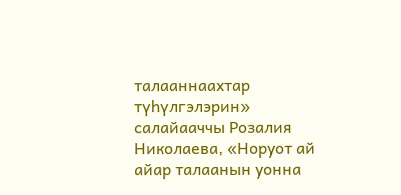талааннаахтар түһүлгэлэрин» салайааччы Розалия Николаева, «Норуот ай айар талаанын уонна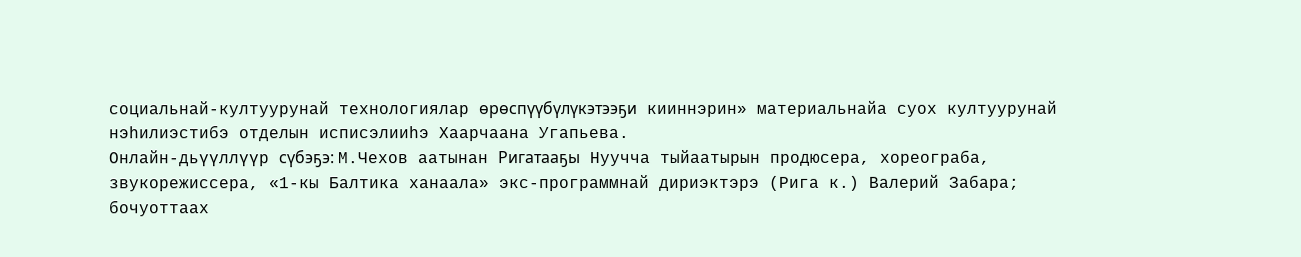социальнай-култуурунай технологиялар өрөспүүбүлүкэтээҕи кииннэрин» материальнайа суох култуурунай нэһилиэстибэ отделын исписэлииһэ Хаарчаана Угапьева.
Онлайн-дьүүллүүр сүбэҕэ: М.Чехов аатынан Ригатааҕы Нуучча тыйаатырын продюсера, хореограба, звукорежиссера, «1-кы Балтика ханаала» экс-программнай дириэктэрэ (Рига к.) Валерий Забара; бочуоттаах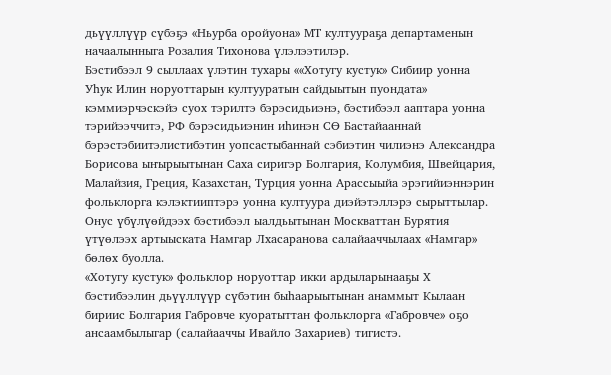дьүүллүүр сүбэҕэ «Ньурба оройуона» МТ култуураҕа департаменын начаалынныга Розалия Тихонова үлэлээтилэр.
Бэстибээл 9 сыллаах үлэтин тухары ««Хотугу кустук» Сибиир уонна Уһук Илин норуоттарын култууратын сайдыытын пуондата» кэммиэрчэскэйэ суох тэрилтэ бэрэсидьиэнэ, бэстибээл ааптара уонна тэрийээччитэ, РФ бэрэсидьиэнин иһинэн СӨ Бастайааннай бэрэстэбиитэлистибэтин уопсастыбаннай сэбиэтин чилиэнэ Александра Борисова ыҥырыытынан Саха сиригэр Болгария, Колумбия, Швейцария, Малайзия, Греция, Казахстан, Турция уонна Арассыыйа эрэгийиэннэрин фольклорга кэлэктииптэрэ уонна култуура диэйэтэллэрэ сырыттылар.
Онус үбүлүөйдээх бэстибээл ыалдьытынан Москваттан Бурятия үтүөлээх артыыската Намгар Лхасаранова салайааччылаах «Намгар» бөлөх буолла.
«Хотугу кустук» фольклор норуоттар икки ардыларынааҕы Х бэстибээлин дьүүллүүр сүбэтин быһаарыытынан анаммыт Кылаан бириис Болгария Габровче куоратыттан фольклорга «Габровче» оҕо ансаамбылыгар (салайааччы Ивайло Захариев) тигистэ.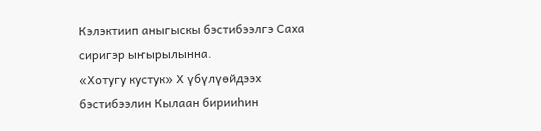Кэлэктиип аныгыскы бэстибээлгэ Саха сиригэр ыҥырылынна.
«Хотугу кустук» Х үбүлүөйдээх бэстибээлин Кылаан бирииһин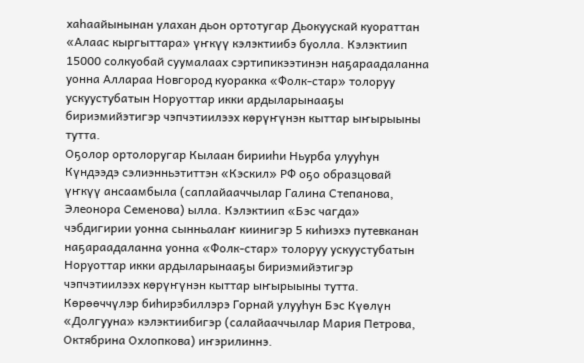хаһаайынынан улахан дьон ортотугар Дьокуускай куораттан «Алаас кыргыттара» үҥкүү кэлэктиибэ буолла. Кэлэктиип 15000 солкуобай суумалаах сэртипикээтинэн наҕараадаланна уонна Аллараа Новгород куоракка «Фолк-стар» толоруу ускуустубатын Норуоттар икки ардыларынааҕы бириэмийэтигэр чэпчэтиилээх көрүҥүнэн кыттар ыҥырыыны тутта.
Оҕолор ортолоругар Кылаан бирииһи Ньурба улууһун Күндээдэ сэлиэнньэтиттэн «Кэскил» РФ оҕо образцовай үҥкүү ансаамбыла (саплайааччылар Галина Степанова, Элеонора Семенова) ылла. Кэлэктиип «Бэс чагда» чэбдигирии уонна сынньалаҥ киинигэр 5 киһиэхэ путевканан наҕараадаланна уонна «Фолк-стар» толоруу ускуустубатын Норуоттар икки ардыларынааҕы бириэмийэтигэр чэпчэтиилээх көрүҥүнэн кыттар ыҥырыыны тутта.
Көрөөччүлэр биһирэбиллэрэ Горнай улууһун Бэс Күөлүн «Долгууна» кэлэктиибигэр (салайааччылар Мария Петрова, Октябрина Охлопкова) иҥэрилиннэ.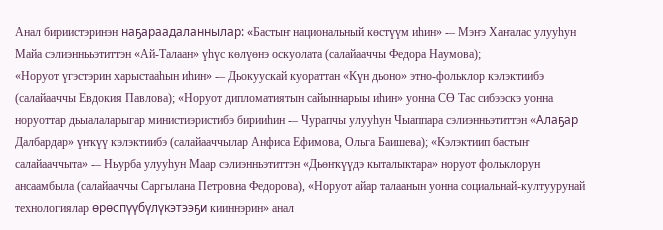Анал бириистэринэн наҕараадаланнылар: «Бастыҥ национальный көстүүм иһин» -– Мэҥэ Хаҥалас улууһун Майа сэлиэннььэтиттэн «Ай-Талаан» үһүс көлүөнэ оскуолата (салайааччы Федора Наумова);
«Норуот үгэстэрин харыстааһын иһин» -– Дьокуускай куораттан «Күн дьоно» этно-фольклор кэлэктиибэ (салайааччы Евдокия Павлова); «Норуот дипломатиятын сайыннарыы иһин» уонна СӨ Тас сибээскэ уонна норуоттар дьыалаларыгар министиэристибэ бирииһин -– Чурапчы улууһун Чыаппара сэлиэнньэтиттэн «Алаҕар Далбардар» үҥкүү кэлэктиибэ (салайааччылар Анфиса Ефимова, Ольга Баишева); «Кэлэктиип бастыҥ салайааччыта» -– Ньурба улууһун Маар сэлиэнньэтиттэн «Дьөҥкүүдэ кыталыктара» норуот фольклорун ансаамбыла (салайааччы Саргылана Петровна Федорова), «Норуот айар талаанын уонна социальнай-култуурунай технологиялар өрөспүүбүлүкэтээҕи кииннэрин» анал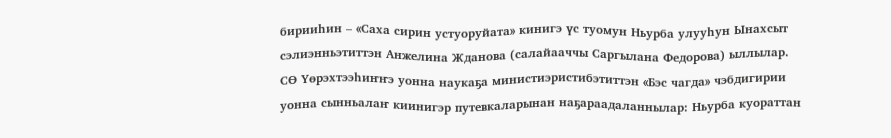бирииһин – «Саха сирин устуоруйата» кинигэ үс туомун Ньурба улууһун Ынахсыт сэлиэнньэтиттэн Анжелина Жданова (салайааччы Саргылана Федорова) ыллылар.
СӨ Үөрэхтээһиҥҥэ уонна наукаҕа министиэристибэтиттэн «Бэс чагда» чэбдигирии уонна сынньалаҥ киинигэр путевкаларынан наҕараадаланнылар: Ньурба куораттан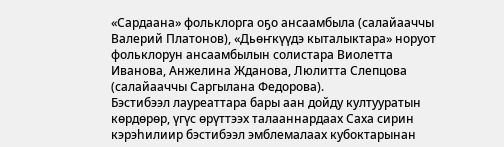«Сардаана» фольклорга оҕо ансаамбыла (салайааччы Валерий Платонов), «Дьөҥкүүдэ кыталыктара» норуот фольклорун ансаамбылын солистара Виолетта Иванова, Анжелина Жданова, Люлитта Слепцова (салайааччы Саргылана Федорова).
Бэстибээл лауреаттара бары аан дойду култууратын көрдөрөр, үгүс өрүттээх талааннардаах Саха сирин кэрэһилиир бэстибээл эмблемалаах кубоктарынан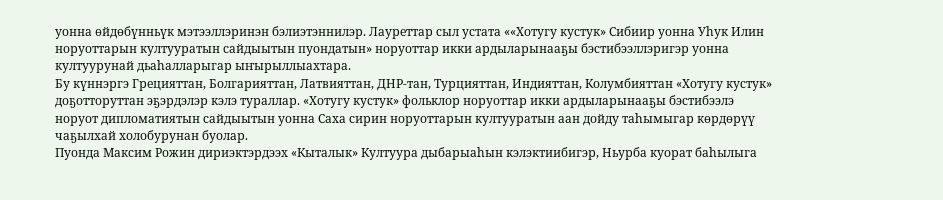уонна өйдөбүнньүк мэтээллэринэн бэлиэтэннилэр. Лауреттар сыл устата ««Хотугу кустук» Сибиир уонна Уһук Илин норуоттарын култууратын сайдыытын пуондатын» норуоттар икки ардыларынааҕы бэстибээллэригэр уонна култуурунай дьаһалларыгар ыҥырыллыахтара.
Бу күннэргэ Грецияттан, Болгарияттан, Латвияттан, ДНР-тан, Турцияттан, Индияттан, Колумбияттан «Хотугу кустук» доҕотторуттан эҕэрдэлэр кэлэ тураллар. «Хотугу кустук» фольклор норуоттар икки ардыларынааҕы бэстибээлэ норуот дипломатиятын сайдыытын уонна Саха сирин норуоттарын култууратын аан дойду таһымыгар көрдөрүү чаҕылхай холобурунан буолар.
Пуонда Максим Рожин дириэктэрдээх «Кыталык» Култуура дыбарыаһын кэлэктиибигэр, Ньурба куорат баһылыга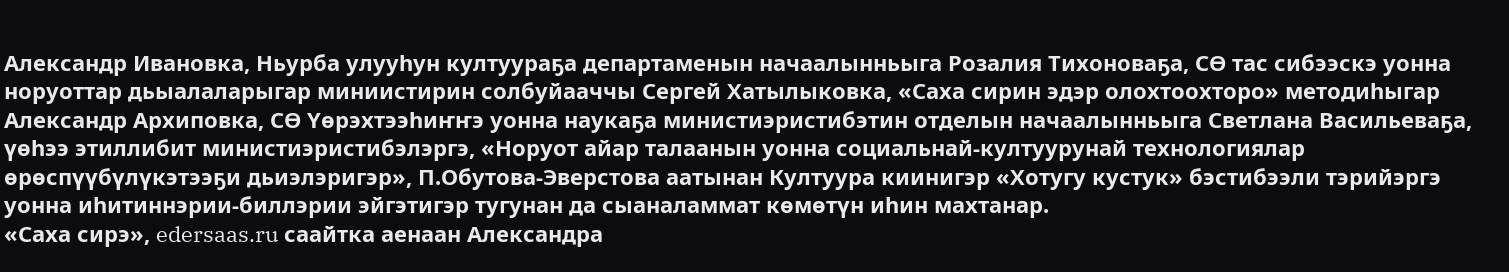Александр Ивановка, Ньурба улууһун култуураҕа департаменын начаалынньыга Розалия Тихоноваҕа, СӨ тас сибээскэ уонна норуоттар дьыалаларыгар миниистирин солбуйааччы Сергей Хатылыковка, «Саха сирин эдэр олохтоохторо» методиһыгар Александр Архиповка, СӨ Үөрэхтээһиҥҥэ уонна наукаҕа министиэристибэтин отделын начаалынньыга Светлана Васильеваҕа, үөһээ этиллибит министиэристибэлэргэ, «Норуот айар талаанын уонна социальнай-култуурунай технологиялар өрөспүүбүлүкэтээҕи дьиэлэригэр», П.Обутова-Эверстова аатынан Култуура киинигэр «Хотугу кустук» бэстибээли тэрийэргэ уонна иһитиннэрии-биллэрии эйгэтигэр тугунан да сыаналаммат көмөтүн иһин махтанар.
«Саха сирэ», edersaas.ru саайтка аенаан Александра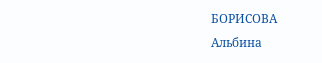БОРИСОВА
Альбина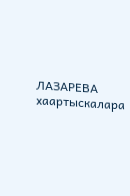ЛАЗАРЕВА хаартыскалара